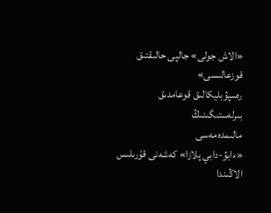«الاش جولى» جالپى حالىقتىق قوزعالىسى»
رەسپۋبليكالىق قوعامدىق بىرلەستىگىنىڭ
مالىمدەمەسى
«ءابۋ-دابي پلازا» كەشەنى قۇرىلىس الاڭىندا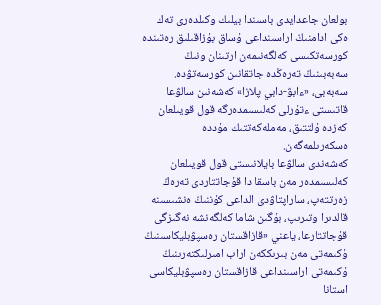بولعان جاعدايدى باسىندا بيلىك وكىلدەرى تەك ەكى ادامنىڭ اراسىنداعى ۇساق بۇزاقىلىق رەتىندە كورسەتكىسى كەلگەنىمەن ارتىنان ونىڭ سەبەبىنىڭ تەرەڭدە جاتقانىن كورسەتۋدە.
سەبەبى، «ءابۋ-دابي پلازا» كەشەنىن سالۋعا قاتىستى ءتۇرلى كەلىسىمدەرگە قول قويىلعان كەزدە ۇلتتىق، مەملەكەتتىك مۇددە ەسكەرىلمەگەن.
كەشەندى سالۋعا بايلانىستى قول قويىلعان كەلىسىمدەر مەن باسقا دا قۇجاتتاردى تەرەڭ زەرتتەپ، ساراپتاۋدى الداعى كۇننىڭ ەنشىسىنە قالدىرا وتىرىپ، بۇگىن شاما كەلگەنشە نەگىزگى قۇجاتتارعا، ياعني «قازاقستان رەسپۋبليكاسىنىڭ ۇكىمەتى مەن بىرىككەن اراب امىرلىكتەرىنىڭ ۇكىمەتى اراسىنداعى قازاقستان رەسپۋبليكاسى استانا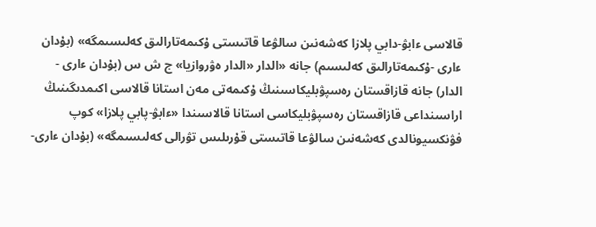قالاسى ءابۋ-دابي پلازا كەشەنىن سالۋعا قاتىستى ۇكىمەتارالىق كەلىسىمگە» (بۇدان ءارى -ۇكىمەتارالىق كەلىسىم) جانە «الدار «الدار ەۋروازيا» ج ش س (بۇدان ءارى - الدار) جانە قازاقستان رەسپۋبليكاسىنىڭ ۇكىمەتى مەن استانا قالاسى اكىمدىگىنىڭ اراسىنداعى قازاقستان رەسپۋبليكاسى استانا قالاسىندا «ءابۋ-پابي پلازا» كوپ فۋنكسيونالدى كەشەنىن سالۋعا قاتىستى قۇرىلىس تۋرالى كەلىسىمگە» (بۇدان ءارى-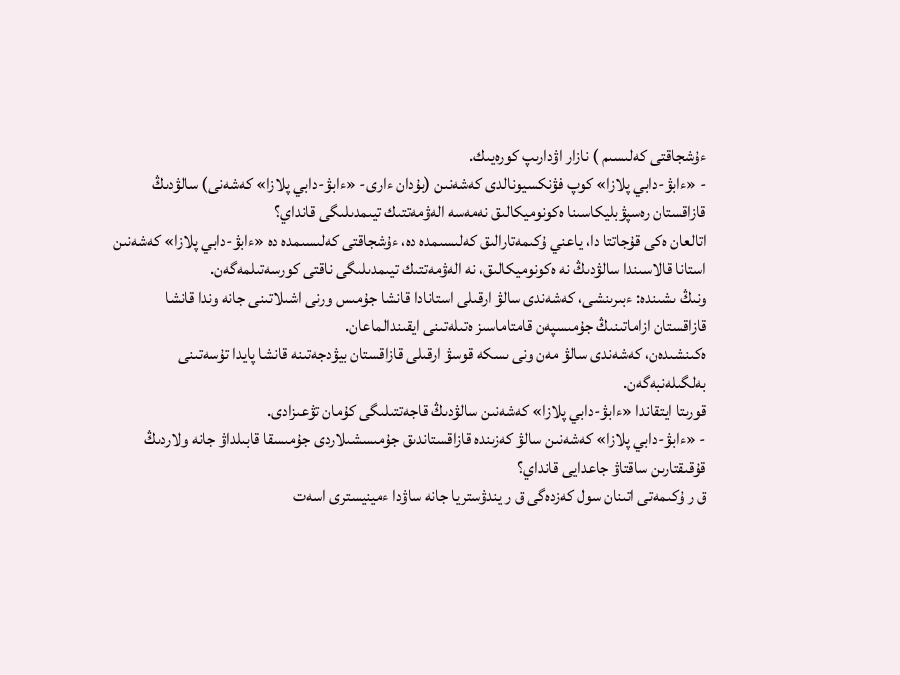ءۇشجاقتى كەلىسىم ) نازار اۋدارىپ كورەيىك.
- «ءابۋ-دابي پلازا» كوپ فۋنكسيونالدى كەشەنىن (بۇدان ءارى- «ءابۋ-دابي پلازا» كەشەنى) سالۋدىڭ قازاقستان رەسپۋبليكاسىنا ەكونوميكالىق نەمەسە الەۋمەتتىك تيىمدىلىگى قانداي؟
اتالعان ەكى قۇجاتتا دا، ياعني ۇكىمەتارالىق كەلىسىمدە دە، ءۇشجاقتى كەلىسىمدە دە «ءابۋ-دابي پلازا» كەشەنىن استانا قالاسىندا سالۋدىڭ نە ەكونوميكالىق، نە الەۋمەتتىك تيىمدىلىگى ناقتى كورسەتىلمەگەن.
ونىڭ ىشىندە: ءبىرىنشى، كەشەندى سالۋ ارقىلى استانادا قانشا جۇمىس ورنى اشىلاتىنى جانە وندا قانشا قازاقستان ازاماتىنىڭ جۇمىسپەن قامتاماسىز ەتىلەتىنى ايقىندالماعان.
ەكىنشىدەن، كەشەندى سالۋ مەن ونى ىسكە قوسۋ ارقىلى قازاقستان بيۋدجەتىنە قانشا پايدا تۇسەتىنى بەلگىلەنبەگەن.
قورىتا ايتقاندا «ءابۋ-دابي پلازا» كەشەنىن سالۋدىڭ قاجەتتىلىگى كۇمان تۋعىزادى.
- «ءابۋ-دابي پلازا» كەشەنىن سالۋ كەزىندە قازاقستاندىق جۇمىسشىلاردى جۇمىسقا قابىلداۋ جانە ولاردىڭ قۇقىقتارىن ساقتاۋ جاعدايى قانداي؟
ق ر ۇكىمەتى اتىنان سول كەزدەگى ق ر يندۋستريا جانە ساۋدا ءمينيسترى اسەت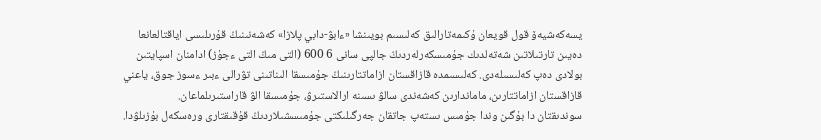يسەكەشيەۆ قول قويعان ۇكىمەتارالىق كەلىسىم بويىنشا «ءابۋ-دابي پلازا» كەشەنىنىڭ قۇرىلىسى اياقتالعانعا دەيىن تارتىلاتىن شەتەلدىك جۇمىسكەرلەردىڭ جالپى سانى 6 600 (التى مىڭ التى ءجۇز) ادامنان اسپايتىن بولادى دەپ كەلىسىلەدى. كەلىسىمدە قازاقستان ازاماتتارىنىڭ جۇمىسقا الىناتىنى تۋرالى ءبىر ءسوز جوق، ياعني قازاقستان ازاماتتارىن، ماماندارىن كەشەندى سالۋ ىسىنە ارالاستىرۋ، جۇمىسقا الۋ قاراستىرىلماعان.
سوندىقتان دا بۇگىن وندا جۇمىس ىستەپ جاتقان جەرگىلىكتى جۇمىسشىلاردىڭ قۇقىقتارى ورەسكەل بۇزىلۋدا.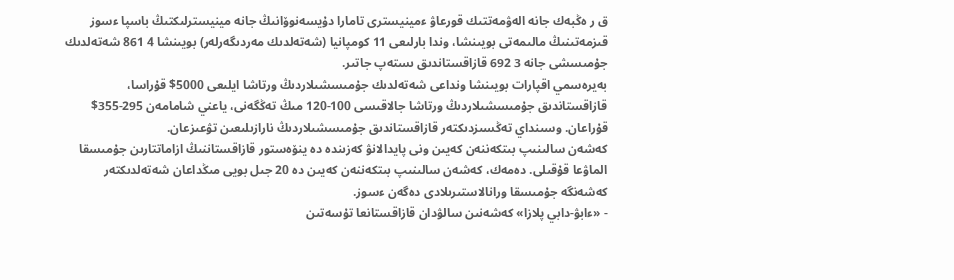ق ر ەڭبەك جانە الەۋمەتتىك قورعاۋ ءمينيسترى تامارا دۇيسەنوۆانىڭ جانە مينيسترلىكتىڭ باسپا ءسوز قىزمەتىنىڭ مالىمەتى بويىنشا، وندا بارلىعى 11 كومپانيا (شەتەلدىك مەردىگەرلەر) بويىنشا 4 861 شەتەلدىك جۇمىسشى جانە 3 692 قازاقستاندىق ىستەپ جاتىر.
بەيرەسمي اقپارات بويىنشا ونداعى شەتەلدىك جۇمىسشىلاردىڭ ورتاشا ايلىعى 5000$ قۇراسا، قازاقستاندىق جۇمىسشىلاردىڭ ورتاشا جالاقىسى 100-120 مىڭ تەڭگەنى، ياعني شامامەن 295-355$ قۇراعان. وسىنداي تەڭسىزدىكتەر قازاقستاندىق جۇمىسشىلاردىڭ نارازىلىعىن تۋعىزعان.
كەشەن سالىنىپ بىتكەننەن كەيىن ونى پايدالانۋ كەزىندە دە ينۆەستور قازاقستاننىڭ ازاماتتارىن جۇمىسقا الماۋعا قۇقىلى. دەمەك، كەشەن سالىنىپ بىتكەننەن كەيىن دە 20 جىل بويى مىڭداعان شەتەلدىكتەر كەشەنگە جۇمىسقا ورانالاستىرىلادى دەگەن ءسوز.
- «ءابۋ-دابي پلازا» كەشەنىن سالۋدان قازاقستانعا تۇسەتىن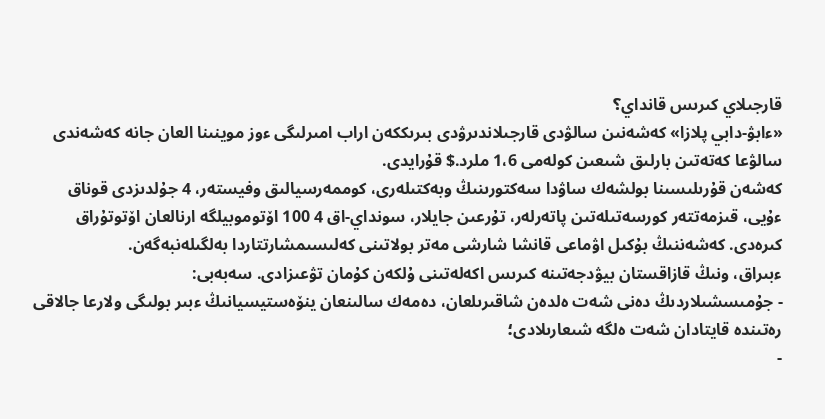قارجىلاي كىرىس قانداي؟
«ءابۋ-دابي پلازا» كەشەنىن سالۋدى قارجىلاندىرۋدى بىرىككەن اراب امىرلىگى ءوز موينىنا العان جانە كەشەندى سالۋعا كەتەتىن بارلىق شىعىن كولەمى 1،6 ملرد.$ قۇرايدى.
كەشەن قۇرىلىسىنا بولشەك ساۋدا سەكتورىنىڭ وبەكتىلەرى، كوممەرسيالىق وفيستەر، 4 جۇلدىزدى قوناق ءۇيى، قىزمەتتەر كورسەتىلەتىن پاتەرلەر، تۇرعىن جايلار، سونداي-اق 4 100 اۆتوموبيلگە ارنالعان اۆتوتۇراق كىرەدى. كەشەننىڭ بۇكىل اۋماعى قانشا شارشى مەتر بولاتىنى كەلىسىمشارتتاردا بەلگىلەنبەگەن.
ءبىراق، ونىڭ قازاقستان بيۋدجەتىنە كىرىس اكەلەتىنى ۇلكەن كۇمان تۋعىزادى. سەبەبى:
- جۇمىسشىلاردىڭ دەنى شەت ەلدەن شاقىرىلعان، دەمەك سالىنعان ينۆەستيسيانىڭ ءبىر بولىگى ولارعا جالاقى رەتىندە قايتادان شەت ەلگە شىعارىلادى؛
-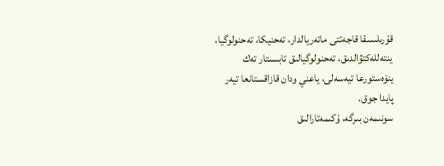قۇرىلىسقا قاجەتتى ماتەريالدار، تەحنيكا، تەحنولوگيا، ينتەللەكتۋالدىق، تەحنولوگيالىق تابىستار تەك ينۆەستورعا تيەسەلى، ياعني ودان قازاقستانعا تيەر پايدا جوق.
سونىمەن بىرگە، ۇكىمەتارالىق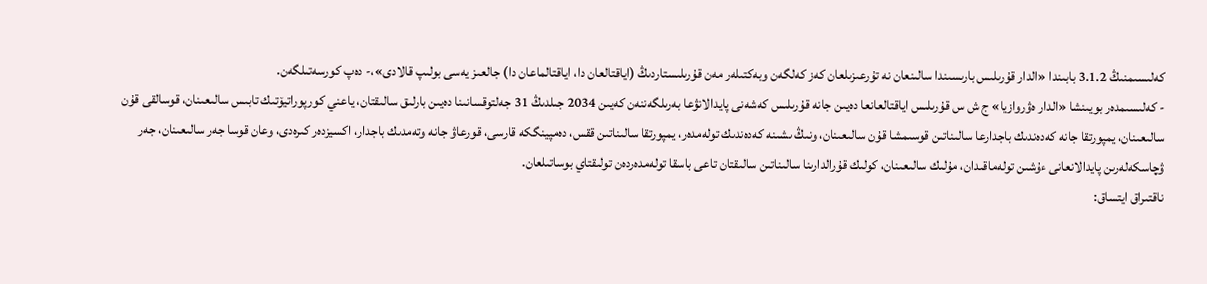كەلىسىمنىڭ 3.1.2 بابىندا «الدار قۇرىلىس بارىسىندا سالىنعان نە تۇرعىزىلعان كەز كەلگەن وبەكتىلەر مەن قۇرىلىستاردىڭ (اياقتالعان دا، اياقتالماعان دا) جالعىز يەسى بولىپ قالادى»،- دەپ كورسەتىلگەن.
- كەلىسىمدەر بويىنشا «الدار ەۋروازيا» ج ش س قۇرىلىس اياقتالعانعا دەيىن جانە قۇرىلىس كەشەنى پايدالانۋعا بەرىلگەننەن كەيىن 2034 جىلدىڭ 31 جەلتوقسانىنا دەيىن بارلىق سالىقتان، ياعني كورپوراتيۆتىك تابىس سالىعىنان، قوسالقى قۇن سالىعىنان، يمپورتقا جانە كەدەندىك باجدارعا سالىناتىن قوسىمشا قۇن سالىعىنان، ونىڭ ىشىنە كەدەندىك تولەمدەر، يمپورتقا سالىناتىن ققس، دەمپينگكە قارسى، قورعاۋ جانە وتەمدىك باجدار، اكسيزدەر كىرەدى، وعان قوسا جەر سالىعىنان، جەر ۋچاسكەلەرىن پايدالانعانى ءۇشىن تولەماقىدان، مۇلىك سالىعىنان، كولىك قۇرالدارىنا سالىناتىن سالىقتان تاعى باسقا تولەمدەردەن تولىقتاي بوساتىلعان.
ناقتىراق ايتساق: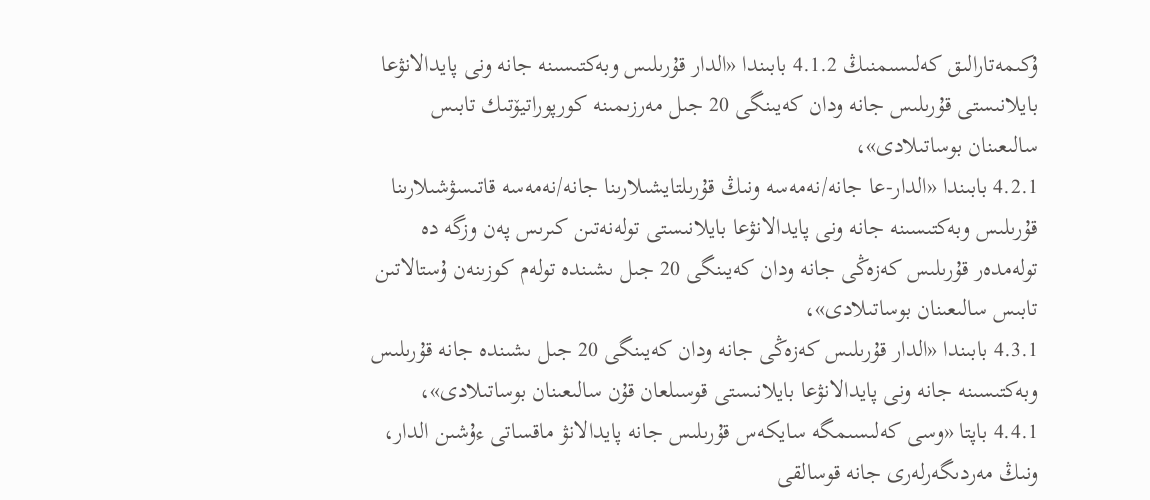ۇكىمەتارالىق كەلىسىمنىڭ 4.1.2 بابىندا «الدار قۇرىلىس وبەكتىسىنە جانە ونى پايدالانۋعا بايلانىستى قۇرىلىس جانە ودان كەيىنگى 20 جىل مەرزىمىنە كورپوراتيۆتىك تابىس سالىعىنان بوساتىلادى»،
4.2.1 بابىندا «الدار-عا جانە/نەمەسە ونىڭ قۇرىلتايشىلارىنا جانە/نەمەسە قاتىسۋشىلارىنا قۇرىلىس وبەكتىسىنە جانە ونى پايدالانۋعا بايلانىستى تولەنەتىن كىرىس پەن وزگە دە تولەمدەر قۇرىلىس كەزەڭى جانە ودان كەيىنگى 20 جىل ىشىندە تولەم كوزىنەن ۇستالاتىن تابىس سالىعىنان بوساتىلادى»،
4.3.1 بابىندا «الدار قۇرىلىس كەزەڭى جانە ودان كەيىنگى 20 جىل ىشىندە جانە قۇرىلىس وبەكتىسىنە جانە ونى پايدالانۋعا بايلانىستى قوسىلعان قۇن سالىعىنان بوساتىلادى»،
4.4.1 باپتا «وسى كەلىسىمگە سايكەس قۇرىلىس جانە پايدالانۋ ماقساتى ءۇشىن الدار، ونىڭ مەردىگەرلەرى جانە قوسالقى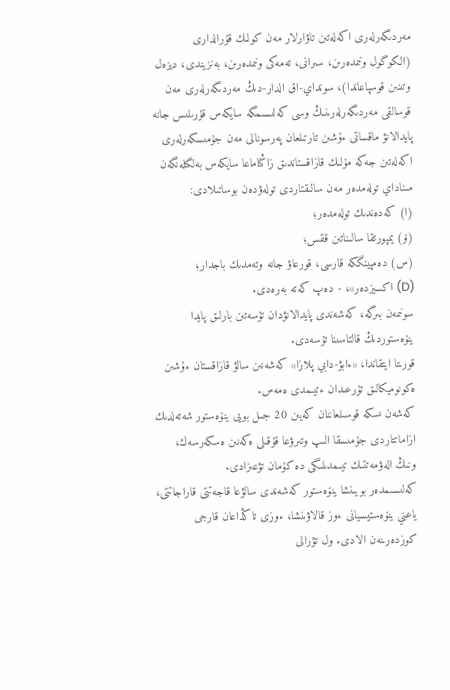مەردىگەرلەرى اكەلەتىن تاۋارلار مەن كولىك قۇرالدارى (الكوگول ونىمدەرىن، سىرانى، تەمەكى ونىمدەرىن، بەنزيندى، ديزەل وتىنىن قوسپاعاندا)، سونداي-اق الدار-دىڭ مەردىگەرلەرى مەن قوسالقى مەردىگەرلەرىنىڭ وسى كەلىسىمگە سايكەس قۇرىلىس جانە پايدالانۋ ماقساتى ءۇشىن تارتىلعان پەرسونالى مەن جۇمىسكەرلەرى اكەلەتىن جەكە مۇلىك قازاقستاندىق زاڭناماعا سايكەس بەلگىلەنگەن مىناداي تولەمدەر مەن سالىقتاردى تولەۋدەن بوساتىلادى:
(ا) كەدەندىك تولەمدەر؛
(ۆ) يمپورتقا سالىناتىن ققس؛
(س) دەمپينگكە قارسى، قورعاۋ جانە وتەمدىك باجدار؛
(D) اكسيزدەر»، - دەپ كەتە بەرەدى.
سونىمەن بىرگە، كەشەندى پايدالانۋدان تۇسەتىن بارلىق پايدا ينۆەستوردىڭ قالتاسىنا تۇسەدى.
قورىتا ايتقاندا، «ءابۋ-دابي پلازا» كەشەنىن سالۋ قازاقستان ءۇشىن ەكونوميكالىق تۇرعىدان ءتيىمدى ەمەس.
كەشەن ىسكە قوسىلعاننان كەيىن 20 جىل بويى ينۆەستور شەتەلدىك ازاماتتاردى جۇمىسقا الىپ وتىرۋعا قۇقىلى ەكەنىن ەسكەرسەك، ونىڭ الەۋمەتتىك تيىمدىلىگى دە كۇمان تۋعىزادى.
كەلىسىمدەر بويىنشا ينۆەستور كەشەندى سالۋعا قاجەتتى قاراجاتتى، ياعني ينۆەستيسيانى ءوز قالاۋىنشا، ءوزى تاڭداعان قارجى كوزدەرىنەن الادى. ول تۋرالى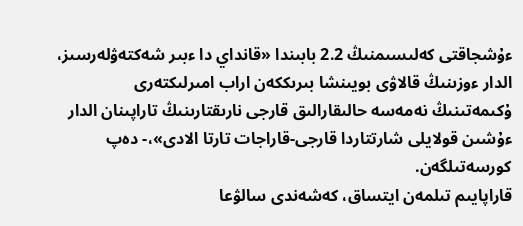ءۇشجاقتى كەلىسىمنىڭ 2.2 بابىندا «قانداي دا ءبىر شەكتەۋلەرسىز، الدار ءوزىنىڭ قالاۋى بويىنشا بىرىككەن اراب امىرلىكتەرى ۇكىمەتىنىڭ نەمەسە حالىقارالىق قارجى نارىقتارىنىڭ تاراپىنان الدار ءۇشىن قولايلى شارتتاردا قارجى-قاراجات تارتا الادى»،- دەپ كورسەتىلگەن.
قاراپايىم تىلمەن ايتساق، كەشەندى سالۋعا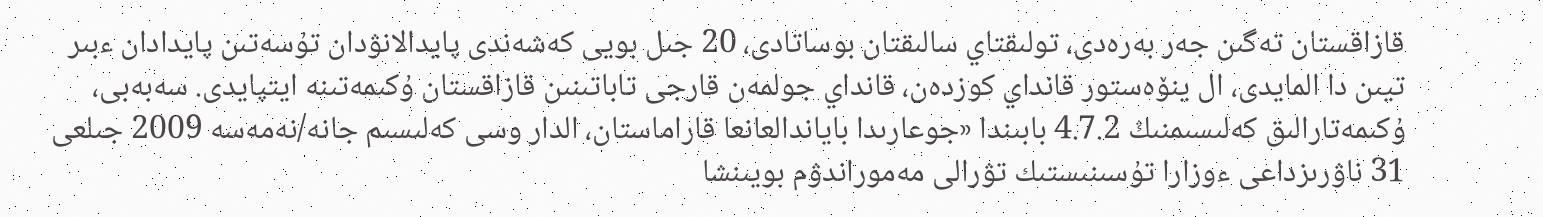قازاقستان تەگىن جەر بەرەدى، تولىقتاي سالىقتان بوساتادى، 20 جىل بويى كەشەندى پايدالانۋدان تۇسەتىن پايدادان ءبىر تيىن دا المايدى، ال ينۆەستور قانداي كوزدەن، قانداي جولمەن قارجى تاباتىنىن قازاقستان ۇكىمەتىنە ايتپايدى. سەبەبى، ۇكىمەتارالىق كەلىسىمنىڭ 4.7.2 بابىندا «جوعارىدا باياندالعانعا قاراماستان، الدار وسى كەلىسىم جانە/نەمەسە 2009 جىلعى 31 ناۋرىزداعى ءوزارا تۇسىنىستىك تۋرالى مەموراندۋم بويىنشا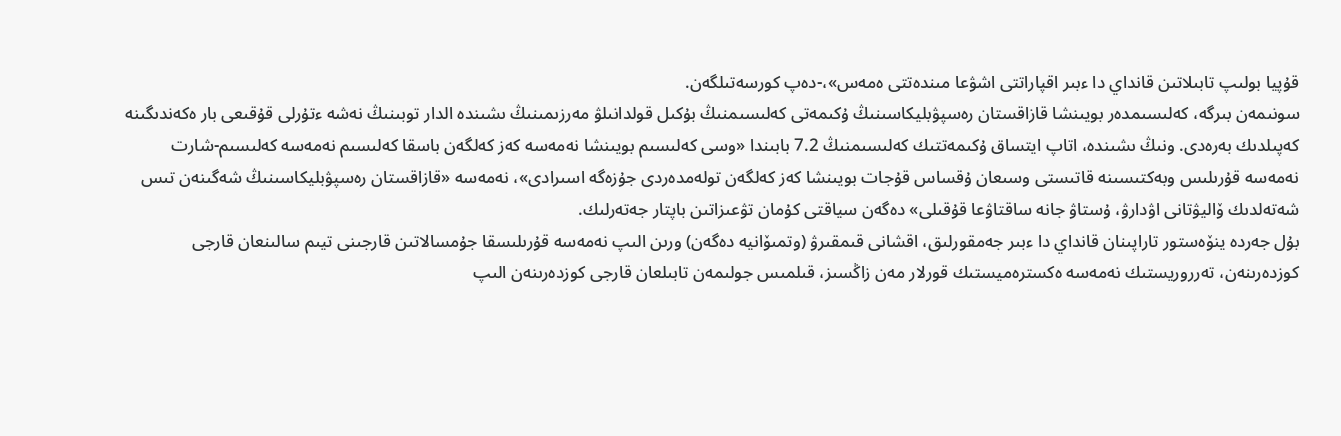قۇپيا بولىپ تابىلاتىن قانداي دا ءبىر اقپاراتتى اشۋعا مىندەتتى ەمەس»،-دەپ كورسەتىلگەن.
سونىمەن بىرگە، كەلىسىمدەر بويىنشا قازاقستان رەسپۋبليكاسىنىڭ ۇكىمەتى كەلىسىمنىڭ بۇكىل قولدانىلۋ مەرزىمىنىڭ ىشىندە الدار توبىنىڭ نەشە ءتۇرلى قۇقىعى بار ەكەندىگىنە كەپىلدىك بەرەدى. ونىڭ ىشىندە، اتاپ ايتساق ۇكىمەتتىك كەلىسىمنىڭ 7.2 بابىندا «وسى كەلىسىم بويىنشا نەمەسە كەز كەلگەن باسقا كەلىسىم نەمەسە كەلىسىم-شارت نەمەسە قۇرىلىس وبەكتىسىنە قاتىستى وسىعان ۇقساس قۇجات بويىنشا كەز كەلگەن تولەمدەردى جۇزەگە اسىرادى»، نەمەسە «قازاقستان رەسپۋبليكاسىنىڭ شەگىنەن تىس شەتەلدىك ۆاليۋتانى اۋدارۋ، ۇستاۋ جانە ساقتاۋعا قۇقىلى» دەگەن سياقتى كۇمان تۋعىزاتىن باپتار جەتەرلىك.
بۇل جەردە ينۆەستور تاراپىنان قانداي دا ءبىر جەمقورلىق، اقشانى قىمقىرۋ (وتمىۆانيە دەگەن) ورىن الىپ نەمەسە قۇرىلىسقا جۇمسالاتىن قارجىنى تيىم سالىنعان قارجى كوزدەرىنەن، تەرروريستىك نەمەسە ەكسترەميستىك قورلار مەن زاڭسىز، قىلمىس جولىمەن تابىلعان قارجى كوزدەرىنەن الىپ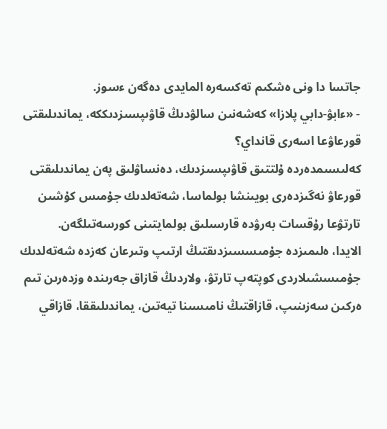جاتسا دا ونى ەشكىم تەكسەرە المايدى دەگەن ءسوز.
- «ءابۋ-دابي پلازا» كەشەنىن سالۋدىڭ قاۋىپسىزدىككە، يماندىلىقتى قورعاۋعا اسەرى قانداي؟
كەلىسىمدەردە ۇلتتىق قاۋىپسىزدىك، دەنساۋلىق پەن يماندىلىقتى قورعاۋ نەگىزدەرى بويىنشا بولماسا، شەتەلدىك جۇمىس كۇشىن تارتۋعا رۇقسات بەرۋدە قارسىلىق بولمايتىنى كورسەتىلگەن.
الايدا، ەلىمىزدە جۇمىسسىزدىقتىڭ ارتىپ وتىرعان كەزدە شەتەلدىك جۇمىسشىلاردى كوپتەپ تارتۋ، ولاردىڭ قازاق جەرىندە وزدەرىن تىم ەركىن سەزىنىپ، قازاقتىڭ نامىسىنا تيەتىن، يماندىلىققا، قازاقي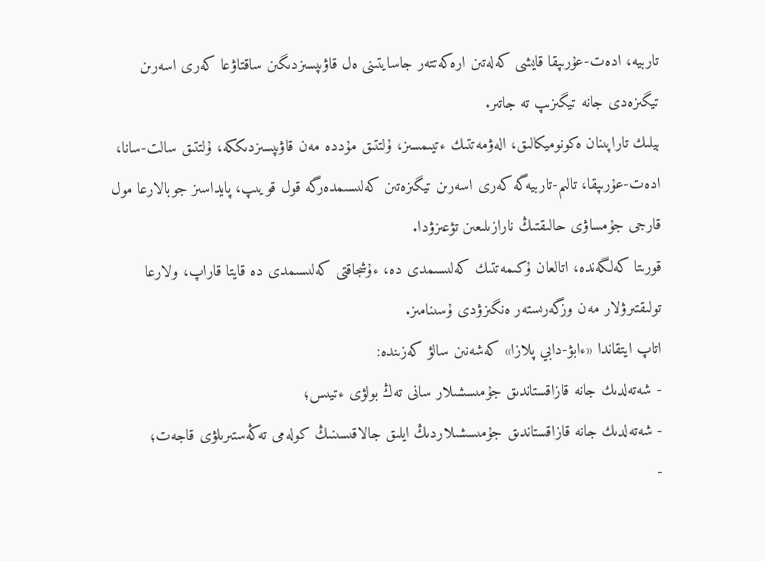تاربيە، ادەت-عۇرىپقا قايشى كەلەتىن ارەكەتتەر جاسايتىنى ەل قاۋىپسىزدىگىن ساقتاۋعا كەرى اسەرىن تيگىزەدى جانە تيگىزىپ تە جاتىر.
بيلىك تاراپىنان ەكونوميكالىق، الەۋمەتتىك ءتيىمسىز، ۇلتتىق مۇددە مەن قاۋىپسىزدىككە، ۇلتتىق سالت-سانا، ادەت-عۇرىپقا، تالىم-تاربيەگە كەرى اسەرىن تيگىزەتىن كەلىسىمدەرگە قول قويىپ، پايداسىز جوبالارعا مول قارجى جۇمساۋى حالىقتىڭ نارازىلىعىن تۋعىزۋدا.
قورىتا كەلگەندە، اتالعان ۇكىمەتتىك كەلىسىمدى دە، ءۇشجاقتى كەلىسىمدى دە قايتا قاراپ، ولارعا تولىقتىرۋلار مەن وزگەرىستەر ەنگىزۋدى ۇسىنامىز.
اتاپ ايتقاندا «ءابۋ-دابي پلازا» كەشەنىن سالۋ كەزىندە:
- شەتەلدىك جانە قازاقستاندىق جۇمىسشىلار سانى تەڭ بولۋى ءتيىس؛
- شەتەلدىك جانە قازاقستاندىق جۇمىسشىلاردىڭ ايلىق جالاقىسىنىڭ كولەمى تەڭەستىرىلۋى قاجەت؛
-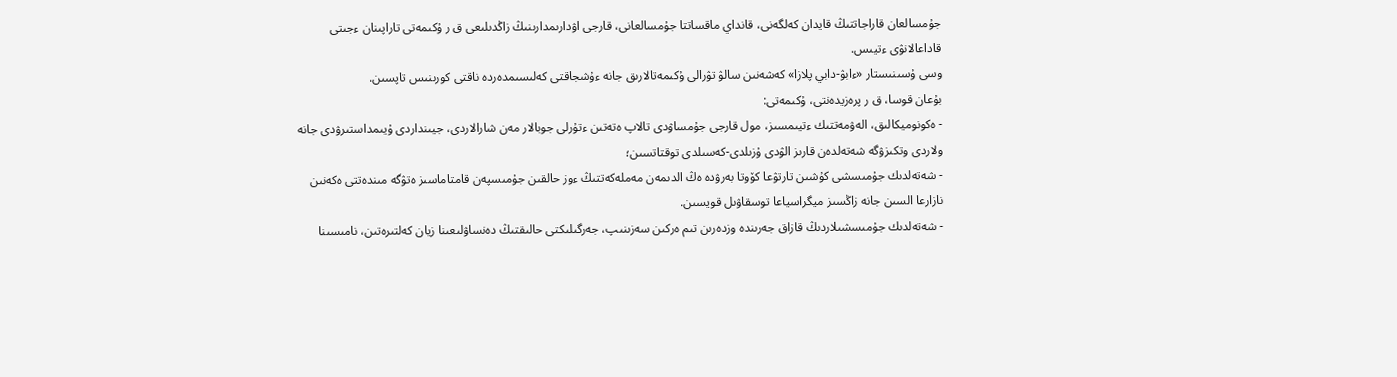جۇمسالعان قاراجاتتىڭ قايدان كەلگەنى، قانداي ماقساتتا جۇمسالعانى، قارجى اۋدارىمدارىنىڭ زاڭدىلىعى ق ر ۇكىمەتى تاراپىنان ءجىتى قاداعالانۋى ءتيىس.
وسى ۇسىنىستار «ءابۋ-دابي پلازا» كەشەنىن سالۋ تۋرالى ۇكىمەتالارىق جانە ءۇشجاقتى كەلىسىمدەردە ناقتى كورىنىس تاپسىن.
بۇعان قوسا، ق ر پرەزيدەنتى، ۇكىمەتى:
- ەكونوميكالىق، الەۋمەتتىك ءتيىمسىز، مول قارجى جۇمساۋدى تالاپ ەتەتىن ءتۇرلى جوبالار مەن شارالاردى، جيىنداردى ۇيىمداستىرۋدى جانە ولاردى وتكىزۋگە شەتەلدەن قارىز الۋدى ۇزىلدى-كەسىلدى توقتاتسىن؛
- شەتەلدىك جۇمىسشى كۇشىن تارتۋعا كۆوتا بەرۋدە ەڭ الدىمەن مەملەكەتتىڭ ءوز حالقىن جۇمىسپەن قامتاماسىز ەتۋگە مىندەتتى ەكەنىن نازارعا السىن جانە زاڭسىز ميگراسياعا توسقاۋىل قويسىن.
- شەتەلدىك جۇمىسشىلاردىڭ قازاق جەرىندە وزدەرىن تىم ەركىن سەزىنىپ، جەرگىلىكتى حالىقتىڭ دەنساۋلىعىنا زيان كەلتىرەتىن، نامىسىنا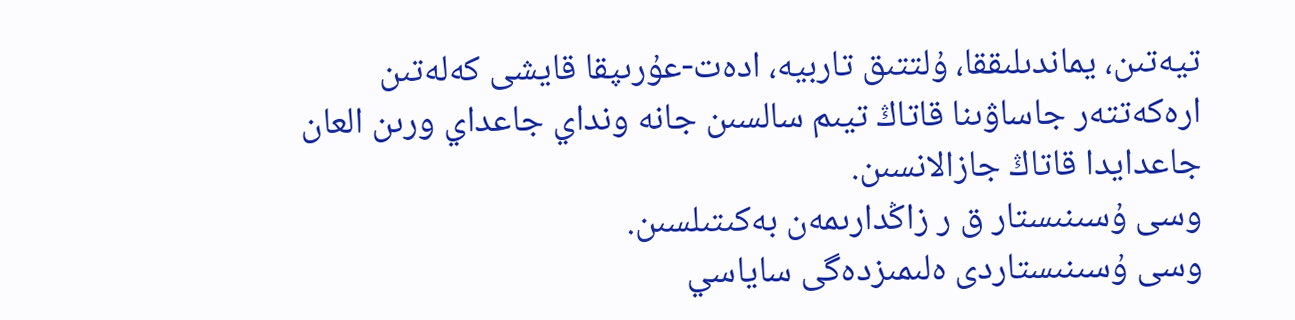تيەتىن، يماندىلىققا، ۇلتتىق تاربيە، ادەت-عۇرىپقا قايشى كەلەتىن ارەكەتتەر جاساۋىنا قاتاڭ تيىم سالسىن جانە ونداي جاعداي ورىن العان جاعدايدا قاتاڭ جازالانسىن.
وسى ۇسىنىستار ق ر زاڭدارىمەن بەكىتىلسىن.
وسى ۇسىنىستاردى ەلىمىزدەگى ساياسي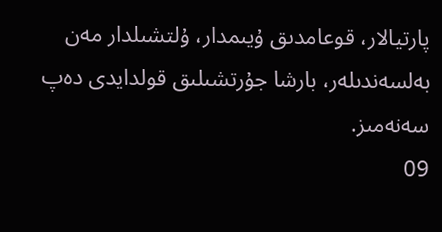پارتيالار، قوعامدىق ۇيىمدار، ۇلتشىلدار مەن بەلسەندىلەر، بارشا جۇرتشىلىق قولدايدى دەپ سەنەمىز.
09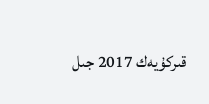قىركۇيەك 2017 جىل